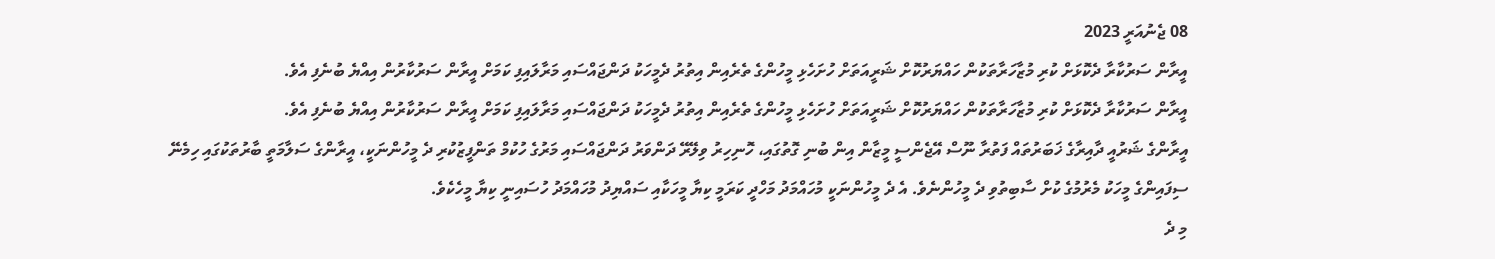08 ޖެނުއަރީ 2023
އީރާން ސަރުކާރާ ދެކޮޅަށް ކުރި މުޒާހަރާތަކުން ހައްޔަރުކޮށް ޝަރީއަތަށް ހުށަހެޅި މީހުންގެ ތެރެއިން އިތުރު ދެމީހަކު ދަންޖައްސައި މަރާލައިފި ކަމަށް އީރާން ސަރުކާރުން އިއްޔެ ބުނެފި އެވެ.
އީރާން ސަރުކާރާ ދެކޮޅަށް ކުރި މުޒާހަރާތަކުން ހައްޔަރުކޮށް ޝަރީއަތަށް ހުށަހެޅި މީހުންގެ ތެރެއިން އިތުރު ދެމީހަކު ދަންޖައްސައި މަރާލައިފި ކަމަށް އީރާން ސަރުކާރުން އިއްޔެ ބުނެފި އެވެ.
އީރާންގެ ޝަރުއީ ދާއިރާގެ ޚަބަރުތައް ފަތުރާ ނޫސް އޭޖެންސީ މީޒާން އިން ބުނި ގޮތުގައި، ހޮނިހިރު ވިލޭރޭ ދަންވަރު ދަންޖައްސައި މަރުގެ ހުކުމް ތަންފީޒުކުރި ދެ މީހުންނަކީ، އީރާންގެ ސަލާމަތީ ބާރުތަކުގައި ހިމެނޭ ސިފައިންގެ މީހަކު މެރުމުގެ ކުށް ސާބިތުވި ދެ މީހުންނެވެ. އެ ދެ މީހުންނަކީ މުހައްމަދު މަހްދީ ކަރަމީ ކިޔާ މީހަކާއި ސައްޔިދު މުހައްމަދު ހުސައިނީ ކިޔާ މީހެކެވެ.
މި ދެ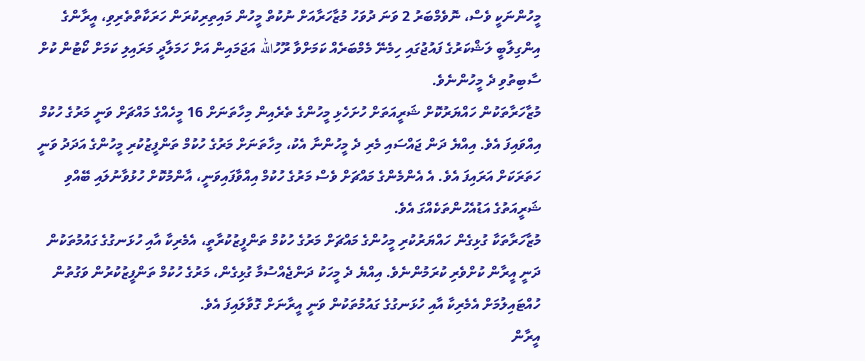މީހުންނަކީ ވެސް، ނޮވެމްބަރު 2 ވަނަ ދުވަހު މުޒާހަރާއަށް ނުކުތް މީހުން މައިތިރިކުރަން ހަރަކާތްތެރިވި، އީރާންގެ އިންގިލާބީ ލަޝްކަރުގެ ފައުޖުގައި ހިމެނޭ މެމްބަރެއް ކަމަށްވާ ރޫހުالله އަޖަމައިން އަށް ހަމަލާދީ މަރައިލި ކަމަށް ކޯޓުން ކުށް ސާބިތުވި ދެ މީހުންނެވެ.
މުޒާހަރާތަކުން ހައްޔަރުކޮށް ޝަރީއަތަށް ހުށަހެޅި މީހުންގެ ތެރެއިން މިހާތަނަށް 16 މީހެއްގެ މައްޗަށް ވަނީ މަރުގެ ހުކުމް އިއްވައިފަ އެވެ. އިއްޔެ ދަން ޖައްސައި މެރި ދެ މީހުންނާ އެކު، މިހާތަނަށް މަރުގެ ހުކުމް ތަންފީޒުކުރި މީހުންގެ އަދަދު ވަނީ ހަތަރަކަށް އަރައިފަ އެވެ. އެ އެންމެންގެ މައްޗަށް ވެސް މަރުގެ ހުކުމް އިއްވާފައިވަނީ، އާންމުކޮށް ހުޅުވާނުލައި ބޭއްވި ޝަރީއަތުގެ އަޑުއެހުންތަކެއްގަ އެވެ.
މުޒާހަރާތަކާ ގުޅިގެން ހައްޔަރުކުރި މީހުންގެ މައްޗަށް މަރުގެ ހުކުމް ތަންފީޒުކުރާތީ، އެމެރިކާ އާއި ހުޅަނގުގެ ގައުމުތަކުން ދަނީ އީރާން ކުށްވެރި ކުރަމުންނެވެ. އިއްޔެ ދެ މީހަކު ދަންޖެއްސުމާ ގުޅިގެން، މަރުގެ ހުކުމް ތަންފީޒުކުރުން ވަގުތުން ހުއްޓައިލުމަށް އެމެރިކާ އާއި ހުޅަނގުގެ ގައުމުތަކުން ވަނީ އީރާނަށް ގޮވާލައިފަ އެވެ.
އީރާން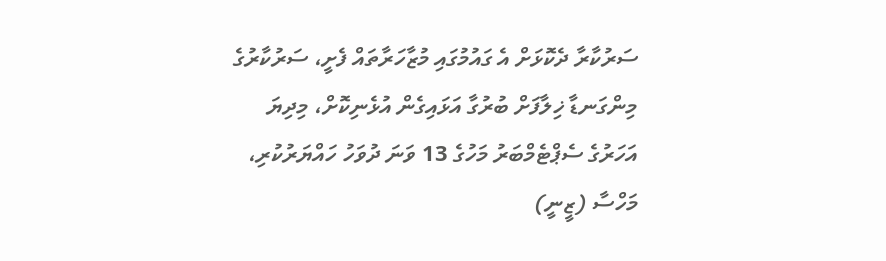ސަރުކާރާ ދެކޮޅަށް އެ ގައުމުގައި މުޒާހަރާތައް ފެށީ، ސަރުކާރުގެ މިންގަނޑާ ޚިލާފަށް ބުރުގާ އަޅައިގެން އުޅެނިކޮށް، މިދިޔަ އަހަރުގެ ސެޕްޓެމްބަރު މަހުގެ 13 ވަނަ ދުވަހު ހައްޔަރުކުރި، މަހްސާ (ޒީނީ)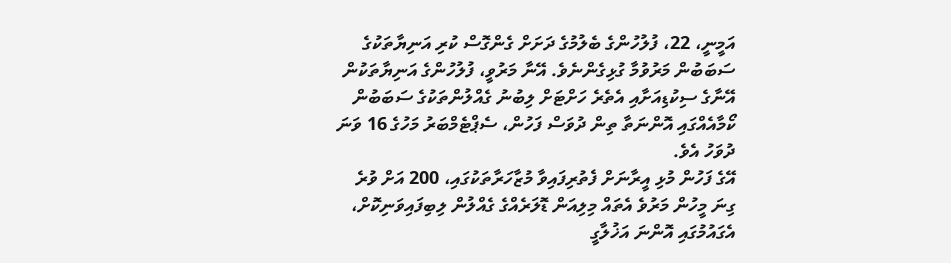އަމީނީ، 22، ފުލުހުންގެ ބެލުމުގެ ދަށަށް ގެންގޮސް ކުރި އަނިޔާތަކުގެ ސަބަބުން މަރުވުމާ ގުޅިގެންނެވެ. އޭނާ މަރުވީ، ފުލުހުންގެ އަނިޔާތަކުން އޭނާގެ ސިކުޑިއަށާއި އެތެރެ ހަށްޓަށް ލިބުނު ގެއްލުންތަކުގެ ސަބަބުން ކޯމާއެއްގައި އޮންނަތާ ތިން ދުވަސް ފަހުން، ސެޕްޓެމްބަރު މަހުގެ 16 ވަނަ ދުވަހު އެވެ.
އޭގެ ފަހުން މުޅި އީރާނަށް ފެތުރިފައިވާ މުޒާހަރާތަކުގައި، 200 އަށް ވުރެ ގިނަ މީހުން މަރުވެ އެތައް މިލިއަން ޑޮލަރެއްގެ ގެއްލުން ލިބިފައިވަނިކޮށް، އެގައުމުގައި އޮންނަ އަޚުލާގީ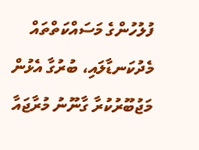ފުލުހުންގެ މަސައްކަތްތައް މެދުކަނޑާލައި، ބުރުގާ އެޅުން މަޖުބޫރުކުރާ ގާނޫނު މުރާޖައާ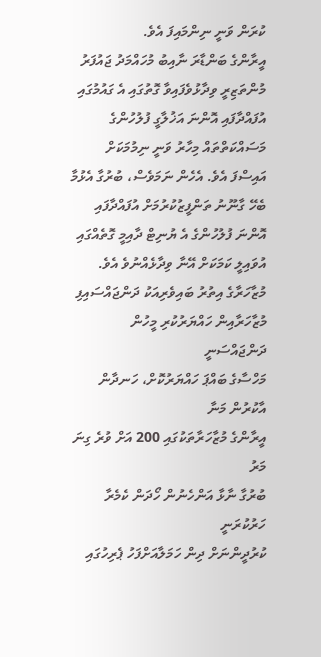ކުރަން ވަނީ ނިންމައިފަ އެވެ.
އީރާންގެ ބަންޑާރަ ނާއިބު މުހައްމަދު ޖައުފަރު މުންތަޒިރީ ވިދާޅުވެފައިވާ ގޮތުގައި އެ ގައުމުގައި އުފައްދާފައި އޮންނަ އަޚުލާގީ ފުލުހުންގެ މަސައްކަތްތައް މިހާރު ވަނީ ނިމުމަކަށް އައިސްފަ އެވެ. އެހެން ނަމަވެސް، ބުރުގާ އެޅުމާ ބެހޭ ގާނޫނު ތަންފީޒުކުރުމަށް އުފައްދާފައި އޮންނަ ފުލުހުންގެ އެ ޔުނިޓް ދާއިމީ ގޮތެއްގައި އުވައިލީ ކަމަކަށް އޭނާ ވިދާޅެއްނުވެ އެވެ.
މުޒާހަރާގެ އިތުރު ބައިވެރިއަކު ދަންޖައްސައިފި
މުޒާހަރާއިން ހައްޔަރުކުރި މީހުން ދަންޖައްސަނީ
މަހްސާގެ ބައްޕަ ހައްޔަރުކޮށް، ހަނދާން އާކުރުން މަނާ
އީރާންގެ މުޒާހަރާތަކުގައި 200 އަށް ވުރެ ގިނަ މަރު
ބުރުގާ ނާޅާ އަންހެނުން ހޯދަން ކެމެރާ ހަރުކުރަނީ
ކުރުދީންނަށް ދިން ހަމަލާއަށްފަހު ޕެރިހުގައި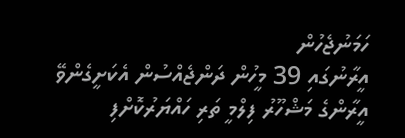ހަމަނުޖެހުން
އީރާނުގައި 39 މީހުން ދަންޖެއްސުން އެކަށީގެންވޭ
އީރާންގެ މަޝްހޫރު ފިލްމީ ތަރި ހައްޔަރުކޮށްފި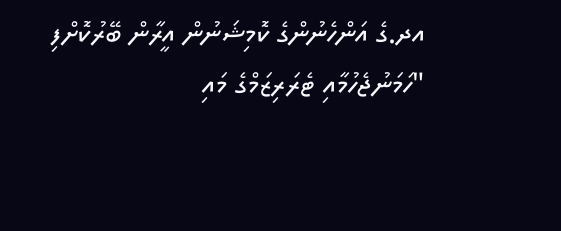އދ.ގެ އަންހެނުންގެ ކޮމިޝަނުން އީރާން ބޭރުކޮށްފި
"ހަމަނުޖެހުމާއި ޓެރަރިޒަމްގެ މައި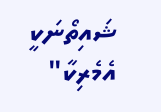ޝައިތޯނަކީ އެމެރިކާ"